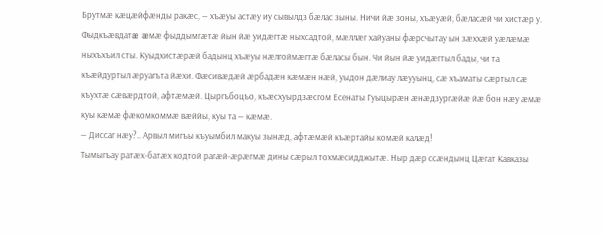Брутмæ кæцæйфæнды ракæс, — хъæуы астæу иу сывылдз бæлас зыны. Ничи йæ зоны, хъæуæй, бæласæй чи хистæр у. Фыдкъæвдатæ æмæ фыддымгæтæ йын йæ уидæгтæ ныхсадтой, мæллæг хайуаны фæрсчытау ын зæххæй уæлæмæ ныхъхъил сты. Куыдхистæрæй бадынц хъæуы нæлгоймæгтæ бæласы бын. Чи йын йæ уидæгтыл бады, чи та къæйдуртыл æруагъта йæхи. Фæсивæдæй æрбадæн кæмæн нæй, уыдон дæлиау лæууынц, сæ хъаматы сæртыл сæ къухтæ сæвæрдтой, афтæмæй. Цыргъбоцъо, къæсхуырдзæсгом Есенаты Гуыцырæн æнæдзургæйæ йæ бон нæу æмæ куы кæмæ фæкомкоммæ вæййы, куы та — кæмæ.
— Диссаг нæу?.. Арвыл мигъы къуымбил макуы зынæд, афтæмæй къæртайы комæй калæд!
Тымыгъау ратæх-батæх кодтой рагæй-æрæгмæ дины сæрыл тохмæсидджытæ. Ныр дæр ссæндынц Цæгат Кавказы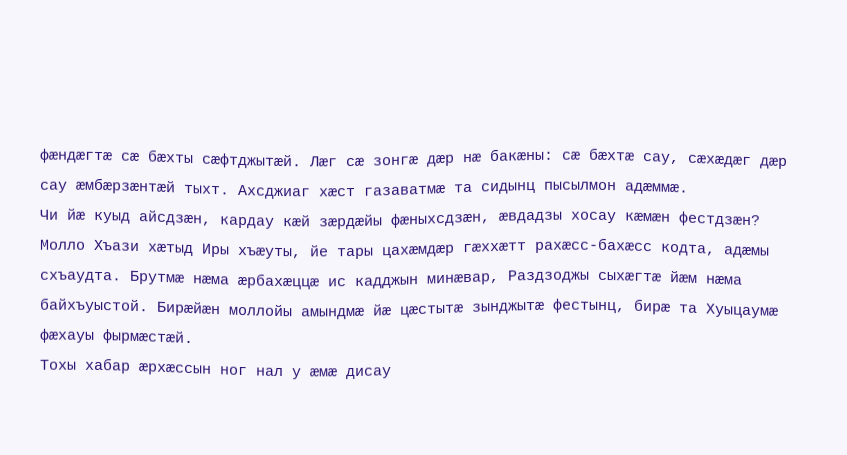фæндæгтæ сæ бæхты сæфтджытæй. Лæг сæ зонгæ дæр нæ бакæны: сæ бæхтæ сау, сæхæдæг дæр сау æмбæрзæнтæй тыхт. Ахсджиаг хæст газаватмæ та сидынц пысылмон адæммæ.
Чи йæ куыд айсдзæн, кардау кæй зæрдæйы фæныхсдзæн, æвдадзы хосау кæмæн фестдзæн? Молло Хъази хæтыд Иры хъæуты, йе тары цахæмдæр гæххæтт рахæсс-бахæсс кодта, адæмы схъаудта. Брутмæ нæма æрбахæццæ ис кадджын минæвар, Раздзоджы сыхæгтæ йæм нæма байхъуыстой. Бирæйæн моллойы амындмæ йæ цæстытæ зынджытæ фестынц, бирæ та Хуыцаумæ фæхауы фырмæстæй.
Тохы хабар æрхæссын ног нал у æмæ дисау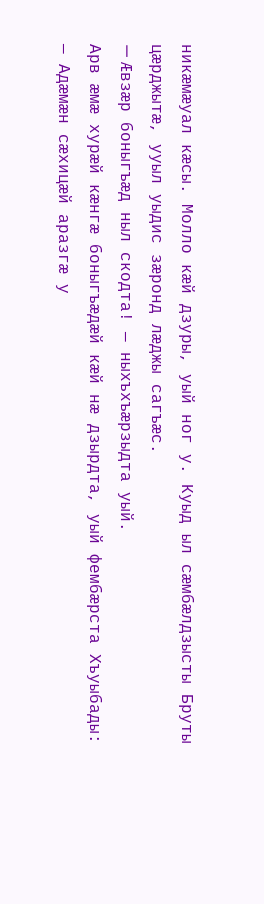никæмæуал кæсы. Молло кæй дзуры, уый ног у. Куыд ыл сæмбæлдзысты Бруты цæрджытæ, ууыл уыдис зæронд лæджы сагъæс.
— Æвзæр боныгъæд ныл скодта! — ныхъхъæрзыдта уый.
Арв æмæ хурæй кæнгæ боныгъæдæй кæй нæ дзырдта, уый фембæрста Хъуыбады:
— Адæмæн сæхицæй аразгæ у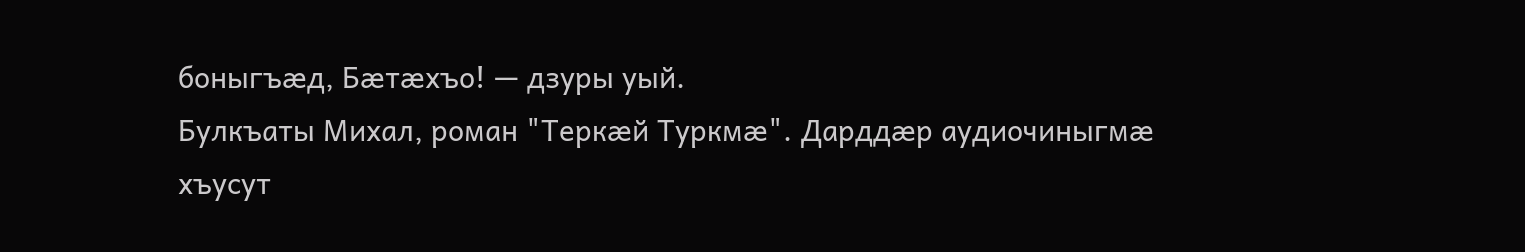боныгъæд, Бæтæхъо! — дзуры уый.
Булкъаты Михал, роман "Теркæй Туркмæ". Дарддæр аудиочиныгмæ хъусут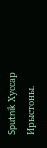Sputnik Хуссар Ирыстоны.